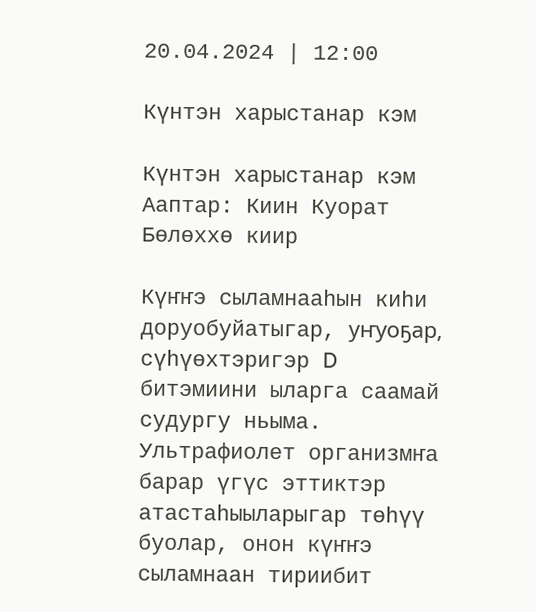20.04.2024 | 12:00

Күнтэн харыстанар кэм

Күнтэн харыстанар кэм
Ааптар: Киин Куорат
Бөлөххө киир

Күҥҥэ сыламнааһын киһи доруобуйатыгар, уҥуоҕар, сүһүөхтэригэр D битэмиини ыларга саамай судургу ньыма. Ультрафиолет организмҥа барар үгүс эттиктэр атастаһыыларыгар төһүү буолар, онон күҥҥэ сыламнаан тириибит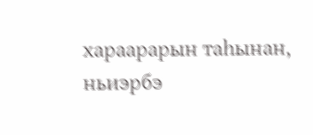хараарарын таһынан, ньиэрбэ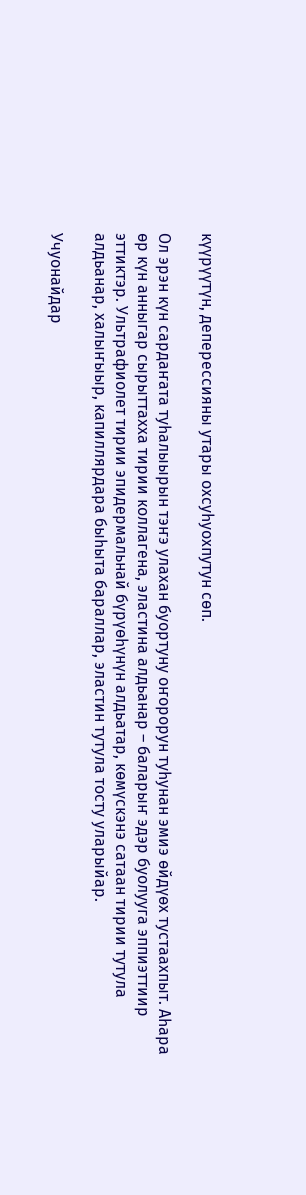күүрүүтүн, деперессияны утары охсуһуохпутун сөп.

Ол эрэн күн сардаҥата туһалыырын тэҥэ улахан буортуну оҥорорун туһунан эмиэ өйдүөх тустаахпыт. Аһара өр күн анныгар сырыттахха тирии коллагена, эластина алдьанар – баларыҥ эдэр буолууга эппиэттиир эттиктэр. Ультрафиолет тирии эпидермальнай бүрүөһүнүн алдьатар, көмүскэнэ сатаан тирии тутула алдьанар, халыҥыыр, капиллярдара быһыта бараллар, эластин тутула тосту уларыйар.

Учуонайдар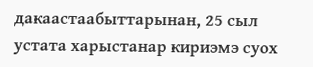дакаастаабыттарынан, 25 сыл устата харыстанар кириэмэ суох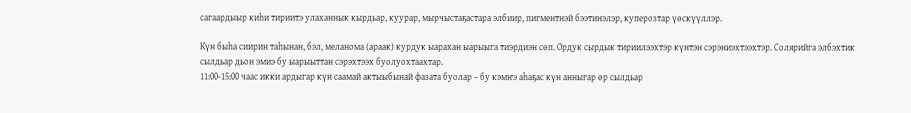сагаардыыр киһи тириитэ улаханнык кырдьар, куурар, мырчыстаҕастара элбиир, пигментнэй бээтинэлэр, куперозтар үөскүүллэр.

Күн быһа сиирин таһынан, бэл, меланома (араак) курдук ыарахан ыарыыга тиэрдиэн сөп. Ордук сырдык тириилээхтэр күнтэн сэрэниэхтээхтэр. Солярийга элбэхтик сылдьар дьон эмиэ бу ыарыыттан сэрэхтээх буолуохтаахтар.
11:00-15:00 чаас икки ардыгар күн саамай актыыбынай фазата буолар – бу кэмҥэ аһаҕас күн анныгар өр сылдьар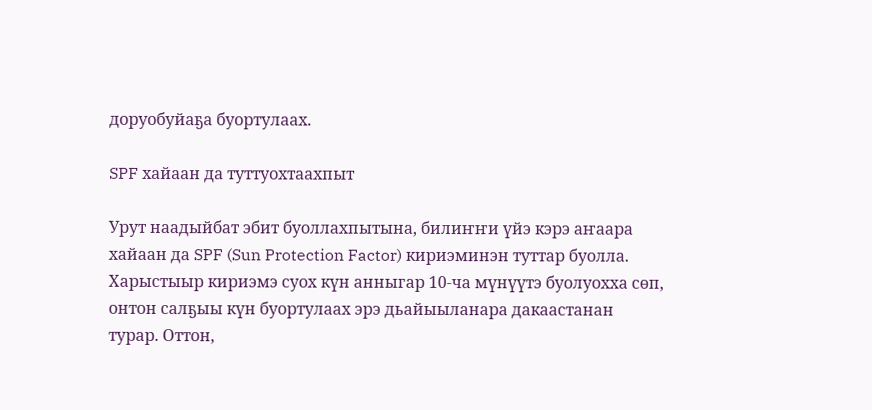доруобуйаҕа буортулаах.

SPF хайаан да туттуохтаахпыт

Урут наадыйбат эбит буоллахпытына, билиҥҥи үйэ кэрэ аҥаара хайаан да SPF (Sun Protection Factor) кириэминэн туттар буолла. Харыстыыр кириэмэ суох күн анныгар 10-ча мүнүүтэ буолуохха сөп, онтон салҕыы күн буортулаах эрэ дьайыыланара дакаастанан турар. Оттон,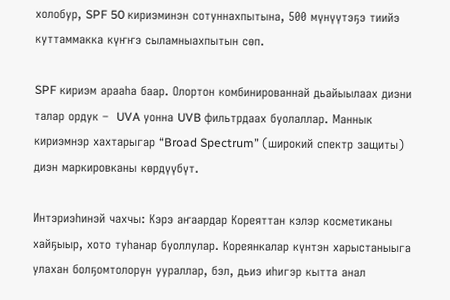холобур, SPF 50 кириэминэн сотуннахпытына, 500 мүнүүтэҕэ тиийэ куттаммакка күҥҥэ сыламныахпытын сөп.

SPF кириэм арааһа баар. Олортон комбинированнай дьайыылаах диэни талар ордук –  UVA уонна UVB фильтрдаах буолаллар. Маннык кириэмнэр хахтарыгар “Broad Spectrum” (широкий спектр защиты) диэн маркировканы көрдүүбүт.

Интэриэһинэй чахчы: Кэрэ аҥаардар Кореяттан кэлэр косметиканы хайҕыыр, хото туһанар буоллулар. Кореянкалар күнтэн харыстаныыга улахан болҕомтолорун уураллар, бэл, дьиэ иһигэр кытта анал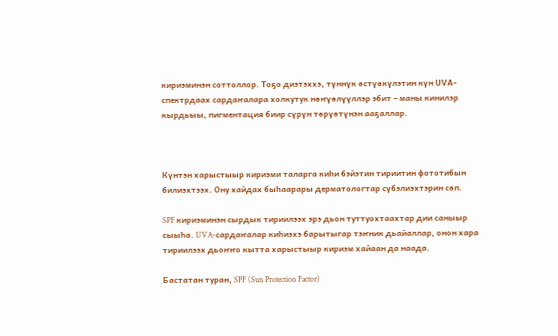кириэминэн соттоллор. Тоҕо диэтэххэ, түннүк өстүөкүлэтин күн UVА-спектрдаах сардаҥалара холкутук нөҥүөлүүллэр эбит – маны кинилэр кырдьыы, пигментация биир сүрүн төрүөтүнэн ааҕаллар.



Күнтэн харыстыыр кириэми таларга киһи бэйэтин тириитин фототибын билиэхтээх. Ону хайдах быһаарары дерматологтар сүбэлиэхтэрин сөп.

SPF кириэминэн сырдык тириилээх эрэ дьон туттуохтаахтар дии саныыр сыыһа. UVA-сардаҥалар киһиэхэ барытыгар тэҥник дьайаллар, онон хара тириилээх дьоҥҥо кытта харыстыыр кириэм хайаан да наада.

Бастатан туран, SPF (Sun Protection Factor)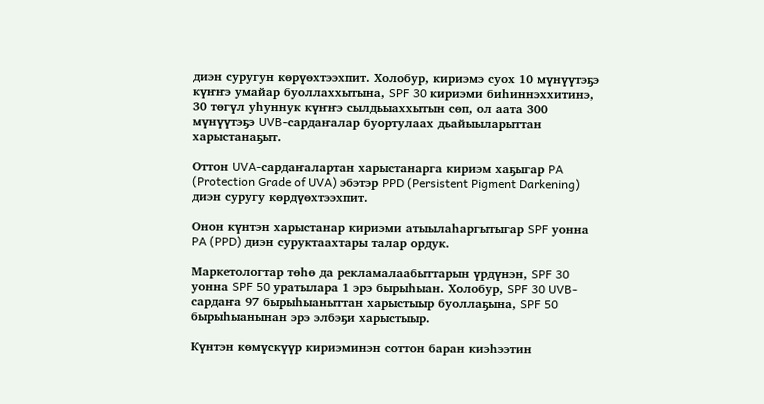диэн суругун көрүөхтээхпит. Холобур, кириэмэ суох 10 мүнүүтэҕэ күҥҥэ умайар буоллаххытына, SPF 30 кириэми биһиннэххитинэ, 30 төгүл уһуннук күҥҥэ сылдьыаххытын сөп, ол аата 300 мүнүүтэҕэ UVB-сардаҥалар буортулаах дьайыыларыттан харыстанаҕыт.

Оттон UVA-сардаҥалартан харыстанарга кириэм хаҕыгар PA (Protection Grade of UVA) эбэтэр PPD (Persistent Pigment Darkening) диэн суругу көрдүөхтээхпит.

Онон күнтэн харыстанар кириэми атыылаһаргытыгар SPF уонна PA (PPD) диэн суруктаахтары талар ордук.

Маркетологтар төһө да рекламалаабыттарын үрдүнэн, SPF 30 уонна SPF 50 уратылара 1 эрэ бырыһыан. Холобур, SPF 30 UVB-сардаҥа 97 бырыһыаныттан харыстыыр буоллаҕына, SPF 50  бырыһыанынан эрэ элбэҕи харыстыыр.

Күнтэн көмүскүүр кириэминэн соттон баран киэһээтин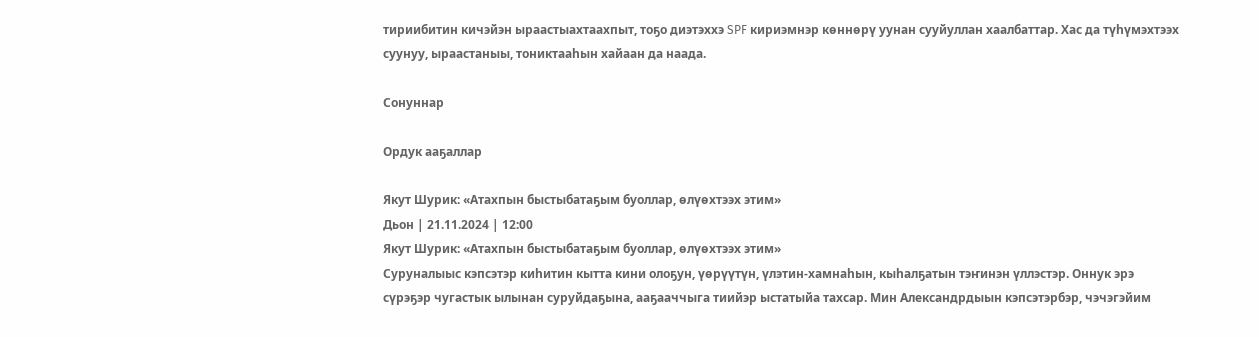тириибитин кичэйэн ыраастыахтаахпыт, тоҕо диэтэххэ SPF кириэмнэр көннөрү уунан сууйуллан хаалбаттар. Хас да түһүмэхтээх суунуу, ыраастаныы, тониктааһын хайаан да наада.

Сонуннар

Ордук ааҕаллар

Якут Шурик: «Атахпын быстыбатаҕым буоллар, өлүөхтээх этим»
Дьон | 21.11.2024 | 12:00
Якут Шурик: «Атахпын быстыбатаҕым буоллар, өлүөхтээх этим»
Суруналыыс кэпсэтэр киһитин кытта кини олоҕун, үөрүүтүн, үлэтин-хамнаһын, кыһалҕатын тэҥинэн үллэстэр. Оннук эрэ сүрэҕэр чугастык ылынан суруйдаҕына, ааҕааччыга тиийэр ыстатыйа тахсар. Мин Александрдыын кэпсэтэрбэр, чэчэгэйим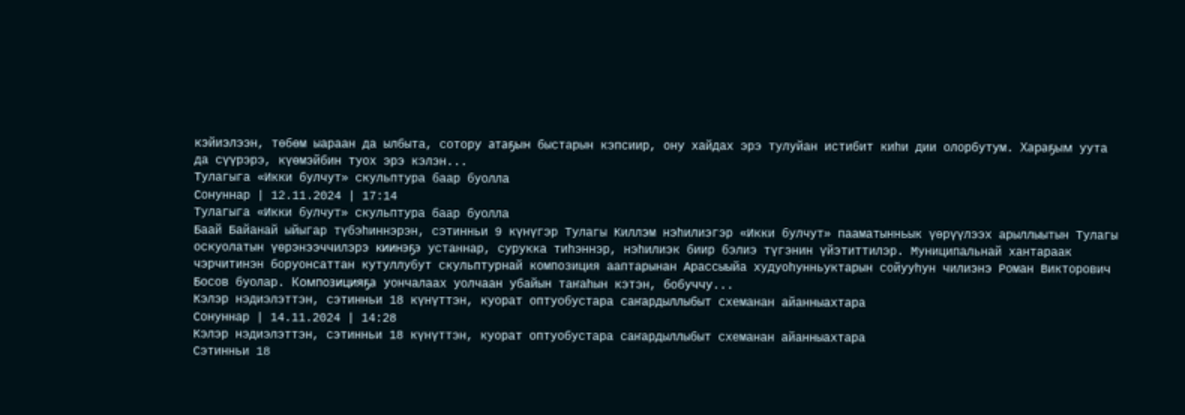кэйиэлээн, төбөм ыараан да ылбыта, сотору атаҕын быстарын кэпсиир, ону хайдах эрэ тулуйан истибит киһи дии олорбутум. Хараҕым уута да сүүрэрэ, күөмэйбин туох эрэ кэлэн...
Тулагыга «Икки булчут» скульптура баар буолла
Сонуннар | 12.11.2024 | 17:14
Тулагыга «Икки булчут» скульптура баар буолла
Баай Байанай ыйыгар түбэһиннэрэн, сэтинньи 9 күнүгэр Тулагы Киллэм нэһилиэгэр «Икки булчут» пааматынньык үөрүүлээх арыллыытын Тулагы оскуолатын үөрэнээччилэрэ киинэҕэ устаннар, сурукка тиһэннэр, нэһилиэк биир бэлиэ түгэнин үйэтиттилэр. Муниципальнай хантараак чэрчитинэн боруонсаттан кутуллубут скульптурнай композиция ааптарынан Арассыыйа худуоһунньуктарын сойууһун чилиэнэ Роман Викторович Босов буолар. Композицияҕа уончалаах уолчаан убайын таҥаһын кэтэн, бобуччу...
Кэлэр нэдиэлэттэн, сэтинньи 18 күнүттэн, куорат оптуобустара саҥардыллыбыт схеманан айанныахтара
Сонуннар | 14.11.2024 | 14:28
Кэлэр нэдиэлэттэн, сэтинньи 18 күнүттэн, куорат оптуобустара саҥардыллыбыт схеманан айанныахтара
Сэтинньи 18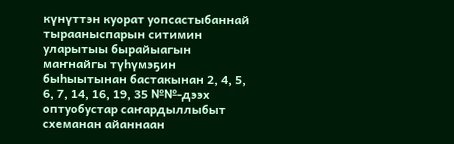күнүттэн куорат уопсастыбаннай тырааныспарын ситимин уларытыы бырайыагын маҥнайгы түһүмэҕин быһыытынан бастакынан 2, 4, 5, 6, 7, 14, 16, 19, 35 №№-дээх оптуобустар саҥардыллыбыт схеманан айаннаан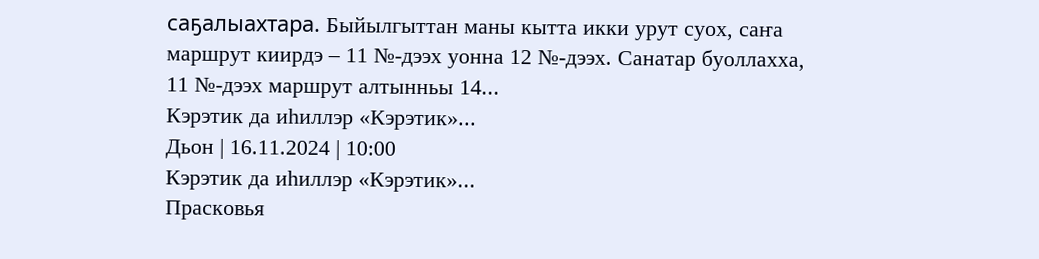саҕалыахтара. Быйылгыттан маны кытта икки урут суох, саҥа маршрут киирдэ – 11 №-дээх уонна 12 №-дээх. Санатар буоллахха, 11 №-дээх маршрут алтынньы 14...
Кэрэтик да иһиллэр «Кэрэтик»...
Дьон | 16.11.2024 | 10:00
Кэрэтик да иһиллэр «Кэрэтик»...
Прасковья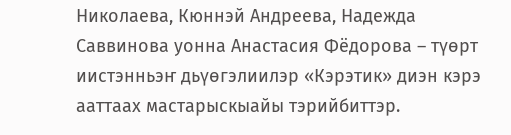Николаева, Кюннэй Андреева, Надежда Саввинова уонна Анастасия Фёдорова – түөрт иистэнньэҥ дьүөгэлиилэр «Кэрэтик» диэн кэрэ ааттаах мастарыскыайы тэрийбиттэр.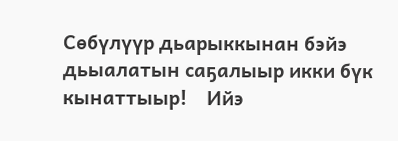Сөбүлүүр дьарыккынан бэйэ дьыалатын саҕалыыр икки бүк кынаттыыр!    Ийэ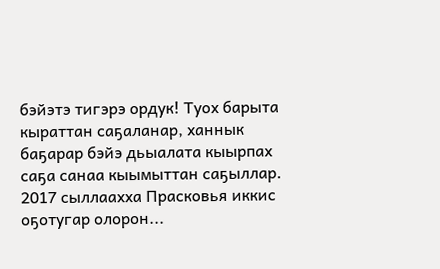бэйэтэ тигэрэ ордук! Туох барыта кыраттан саҕаланар, ханнык баҕарар бэйэ дьыалата кыырпах саҕа санаа кыымыттан саҕыллар. 2017 сыллаахха Прасковья иккис оҕотугар олорон...